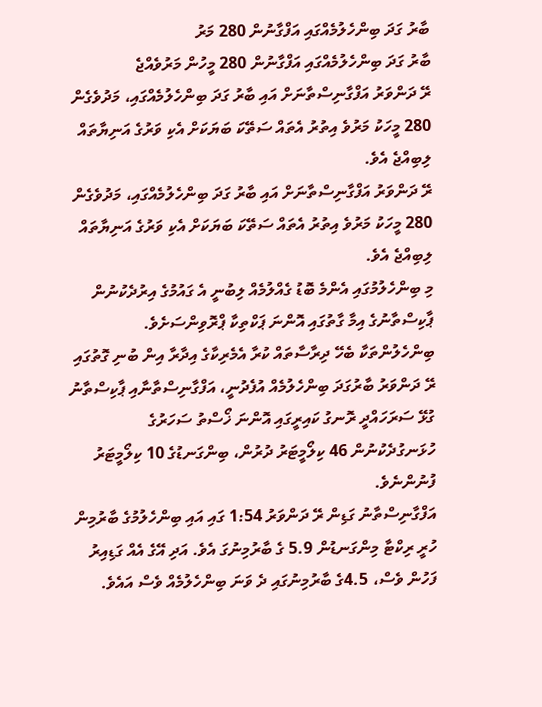ބާރު ގަދަ ބިންހެލުމެއްގައި އަފްގާނުން 280 މަރު
ބާރު ގަދަ ބިންހެލުމެއްގައި އަފްގާނުން 280 މީހުން މަރުވެއްޖެ
ރޭ ދަންވަރު އަފްގާނިސްތާނަށް އައި ބާރު ގަދަ ބިންހެލުމެއްގައި، މަދުވެގެން 280 މީހަކު މަރުވެ އިތުރު އެތައް ސަތޭކަ ބަޔަކަށް އެކި ވަރުގެ އަނިޔާތައް ލިބިއްޖެ އެވެ.
ރޭ ދަންވަރު އަފްގާނިސްތާނަށް އައި ބާރު ގަދަ ބިންހެލުމެއްގައި، މަދުވެގެން 280 މީހަކު މަރުވެ އިތުރު އެތައް ސަތޭކަ ބަޔަކަށް އެކި ވަރުގެ އަނިޔާތައް ލިބިއްޖެ އެވެ.
މި ބިންހެލުމުގައި އެންމެ ބޮޑު ގެއްލުމެއް ލިބުނީ އެ ގައުމުގެ އިރުދެކުނުން ޕާކިސްތާނުގެ އިމާ ގާތުގައި އޮންނަ ޕަކްތިކާ ޕްރޮވިންސަށެވެ. ބިންހެލުންތަކާ ބެހޭ ދިރާސާތައް ކުރާ އެމެރިކާގެ އިދާރާ އިން ބުނި ގޮތުގައި ރޭ ދަންވަރު ބާރުގަދަ ބިންހެލުމެއް އުފެދުނީ، އަފްގާނިސްތާނާއި ޕާކިސްތާނު ގުޅޭ ސަރަހައްދީ ރޮނގު ކައިރީގައި އޮންނަ ޚޯސްތު ސަހަރުގެ ހުޅަނގުދެކުނުން 46 ކިލޯމީޓަރު ދުރުން، ބިންގަނޑުގެ 10 ކިލޯމީޓަރު ފުނުންނެވެ.
އަފްގާނިސްތާނު ގަޑިން ރޭ ދަންވަރު 1:54 ގައި އައި ބިންހެލުމުގެ ބާރުމިން ހުރީ ރިކްޓާ މިންގަނޑުން 5.9 ގެ ބާރުމިނުގަ އެވެ. އަދި އޭގެ އެއް ގަޑިއިރު ފަހުން ވެސް، 4.5ގެ ބާރުމިނުގައި ދެ ވަނަ ބިންހެލުމެއް ވެސް އައެވެ.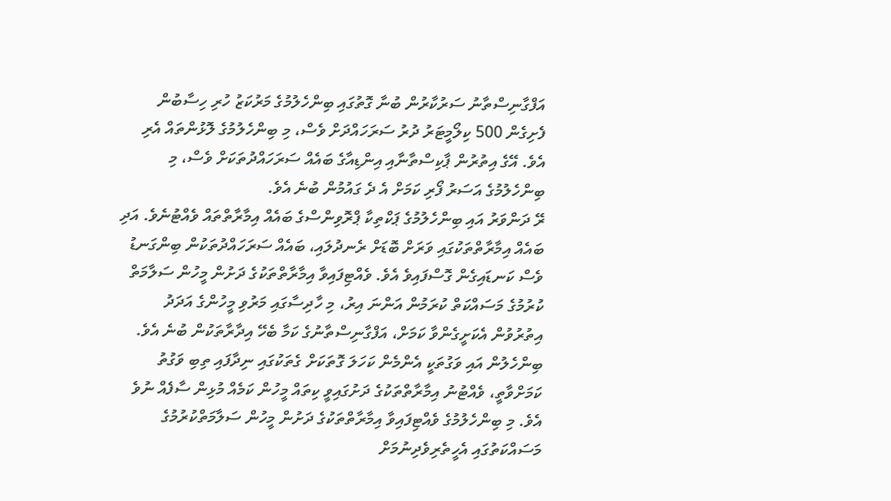އަފްގާނިސްތާނު ސަރުކާރުން ބުނާ ގޮތުގައި ބިންހެލުމުގެ މަރުކަޒު ހުރި ހިސާބުން ފެށިގެން 500 ކިލޯމީޓަރު ދުރު ސަރަހައްދަށް ވެސް، މި ބިންހެލުމުގެ ލޮޅުންތައް އެރި އެވެ. އޭގެ އިތުރުން ޕާކިސްތާނާއި އިންޑިއާގެ ބައެއް ސަރަހައްދުތަކަށް ވެސް، މި ބިންހެލުމުގެ އަސަރު ފޯރި ކަމަށް އެ ދެ ގައުމުން ބުނެ އެވެ.
ރޭ ދަންވަރު އައި ބިންހެލުމުގެ ޕަކްތިކާ ޕްރޮވިންސްގެ ބައެއް އިމާރާތްތައް ވެއްޓުނެވެ. އަދި ބައެއް އިމާރާތްތަކުގައި ވަރަށް ބޮޑަށް ރެނދުލައި، ބައެއް ސަރަހައްދުތަކުން ބިންގަނޑު ވެސް ކަނޑައިގެން ގޮސްފައިވެ އެވެ. ވެއްޓިފައިވާ އިމާރާތްތަކުގެ ދަށުން މީހުން ސަލާމަތް ކުރުމުގެ މަސައްކަތް ކުރަމުން އަންނަ އިރު، މި ހާދިސާގައި މަރުވި މީހުންގެ އަދަދު އިތުރުވުން އެކަށީގެންވާ ކަމަށް، އަފްގާނިސްތާނުގެ ކަމާ ބެހޭ އިދާރާތަކުން ބުނެ އެވެ.
ބިންހެލުން އައި ވަގުތަކީ އެންމެން ކަހަލަ ގޮތަކަށް ގެތަކުގައި ނިދާފައި ތިބި ވަގުތު ކަމަށްވާތީ، ވެއްޓުނު އިމާރާތްތަކުގެ ދަށުގައިވީ ކިތައް މީހުން ކަމެއް މުޅިން ސާފެއް ނުވެ އެވެ. މި ބިންހެލުމުގެ ވެއްޓިފައިވާ އިމާރާތްތަކުގެ ދަށުން މީހުން ސަލާމަތްކުރުމުގެ މަސައްކަތުގައި އެހީތެރިވެދިނުމަށް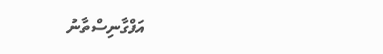އަފްގާނިސްތާނު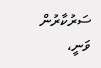ސަރުކާރުން ވަނީ،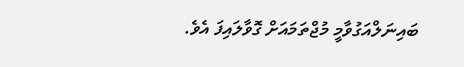ބައިނަލްއަގުވާމީ މުޖްތަމައަށް ގޮވާލައިފަ އެވެ.